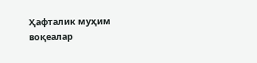Ҳафталик муҳим воқеалар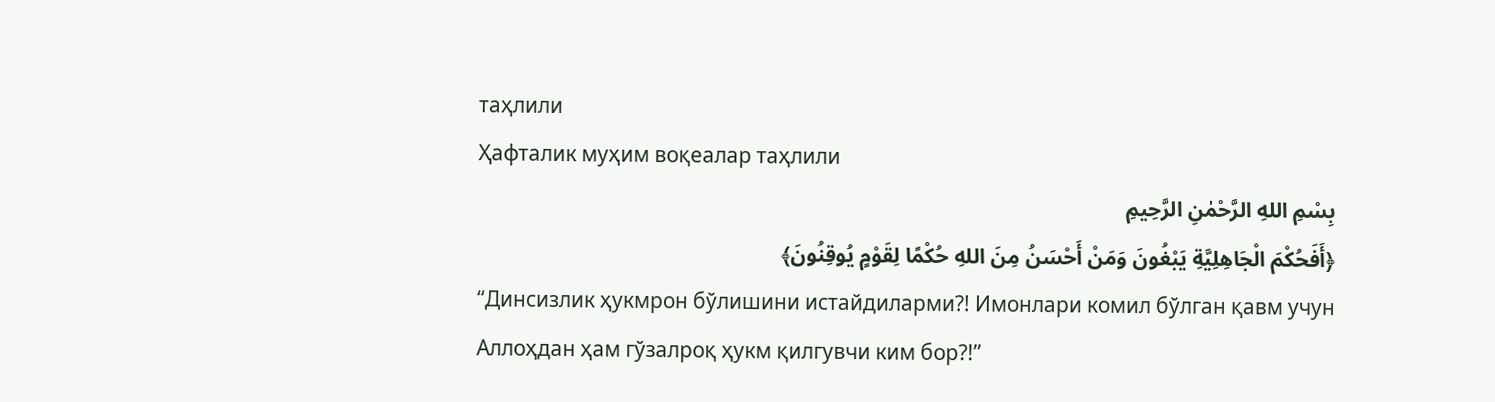таҳлили
Ҳафталик муҳим воқеалар таҳлили
بِسْمِ اللهِ الرَّحْمٰنِ الرَّحِيمِ
﴿أَفَحُكْمَ الْجَاهِلِيَّةِ يَبْغُونَ وَمَنْ أَحْسَنُ مِنَ اللهِ حُكْمًا لِقَوْمٍ يُوقِنُونَ﴾
“Динсизлик ҳукмрон бўлишини истайдиларми?! Имонлари комил бўлган қавм учун Аллоҳдан ҳам гўзалроқ ҳукм қилгувчи ким бор?!”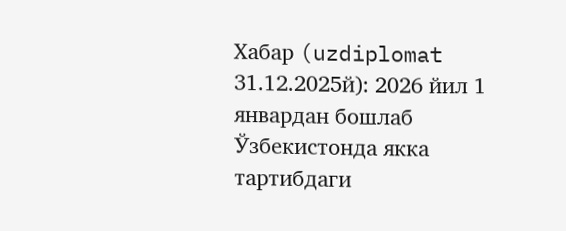Хабар (uzdiplomat 31.12.2025й): 2026 йил 1 январдан бошлаб Ўзбекистонда якка тартибдаги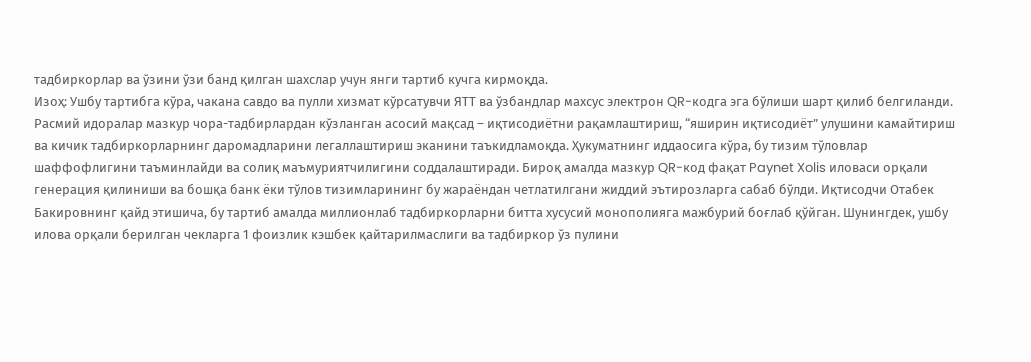тадбиркорлар ва ўзини ўзи банд қилган шахслар учун янги тартиб кучга кирмоқда.
Изоҳ: Ушбу тартибга кўра, чакана савдо ва пулли хизмат кўрсатувчи ЯТТ ва ўзбандлар махсус электрон QR-кодга эга бўлиши шарт қилиб белгиланди. Расмий идоралар мазкур чора-тадбирлардан кўзланган асосий мақсад – иқтисодиётни рақамлаштириш, “яширин иқтисодиёт” улушини камайтириш ва кичик тадбиркорларнинг даромадларини легаллаштириш эканини таъкидламоқда. Ҳукуматнинг иддаосига кўра, бу тизим тўловлар шаффофлигини таъминлайди ва солиқ маъмуриятчилигини соддалаштиради. Бироқ амалда мазкур QR-код фақат Paynet Xolis иловаси орқали генерация қилиниши ва бошқа банк ёки тўлов тизимларининг бу жараёндан четлатилгани жиддий эътирозларга сабаб бўлди. Иқтисодчи Отабек Бакировнинг қайд этишича, бу тартиб амалда миллионлаб тадбиркорларни битта хусусий монополияга мажбурий боғлаб қўйган. Шунингдек, ушбу илова орқали берилган чекларга 1 фоизлик кэшбек қайтарилмаслиги ва тадбиркор ўз пулини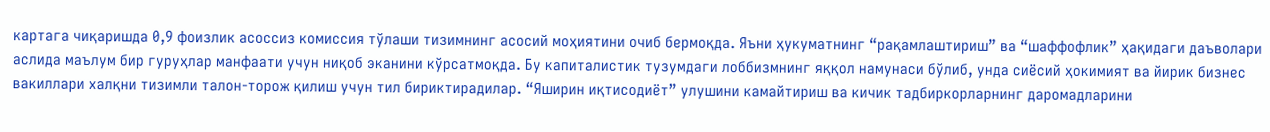картага чиқаришда 0,9 фоизлик асоссиз комиссия тўлаши тизимнинг асосий моҳиятини очиб бермоқда. Яъни ҳукуматнинг “рақамлаштириш” ва “шаффофлик” ҳақидаги даъволари аслида маълум бир гуруҳлар манфаати учун ниқоб эканини кўрсатмоқда. Бу капиталистик тузумдаги лоббизмнинг яққол намунаси бўлиб, унда сиёсий ҳокимият ва йирик бизнес вакиллари халқни тизимли талон-торож қилиш учун тил бириктирадилар. “Яширин иқтисодиёт” улушини камайтириш ва кичик тадбиркорларнинг даромадларини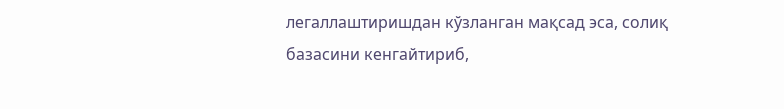легаллаштиришдан кўзланган мақсад эса, солиқ базасини кенгайтириб,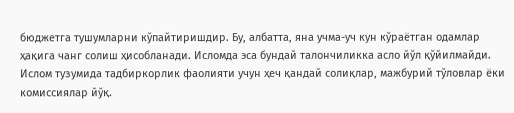бюджетга тушумларни кўпайтиришдир. Бу, албатта, яна учма-уч кун кўраётган одамлар ҳақига чанг солиш ҳисобланади. Исломда эса бундай талончиликка асло йўл қўйилмайди. Ислом тузумида тадбиркорлик фаолияти учун ҳеч қандай солиқлар, мажбурий тўловлар ёки комиссиялар йўқ.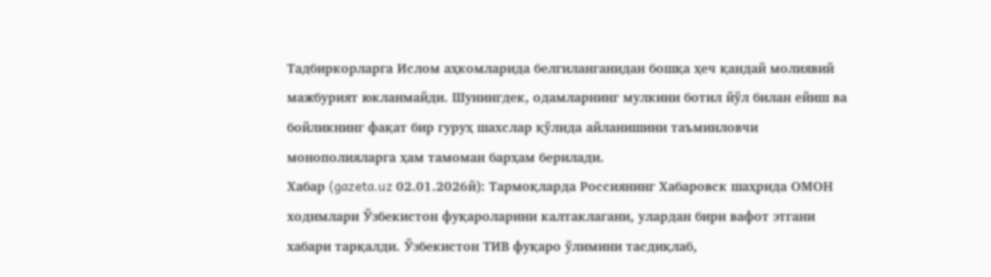Тадбиркорларга Ислом аҳкомларида белгиланганидан бошқа ҳеч қандай молиявий мажбурият юкланмайди. Шунингдек, одамларнинг мулкини ботил йўл билан ейиш ва бойликнинг фақат бир гуруҳ шахслар қўлида айланишини таъминловчи монополияларга ҳам тамоман барҳам берилади.
Хабар (gazeta.uz 02.01.2026й): Тармоқларда Россиянинг Хабаровск шаҳрида ОМОН ходимлари Ўзбекистон фуқароларини калтаклагани, улардан бири вафот этгани хабари тарқалди. Ўзбекистон ТИВ фуқаро ўлимини тасдиқлаб,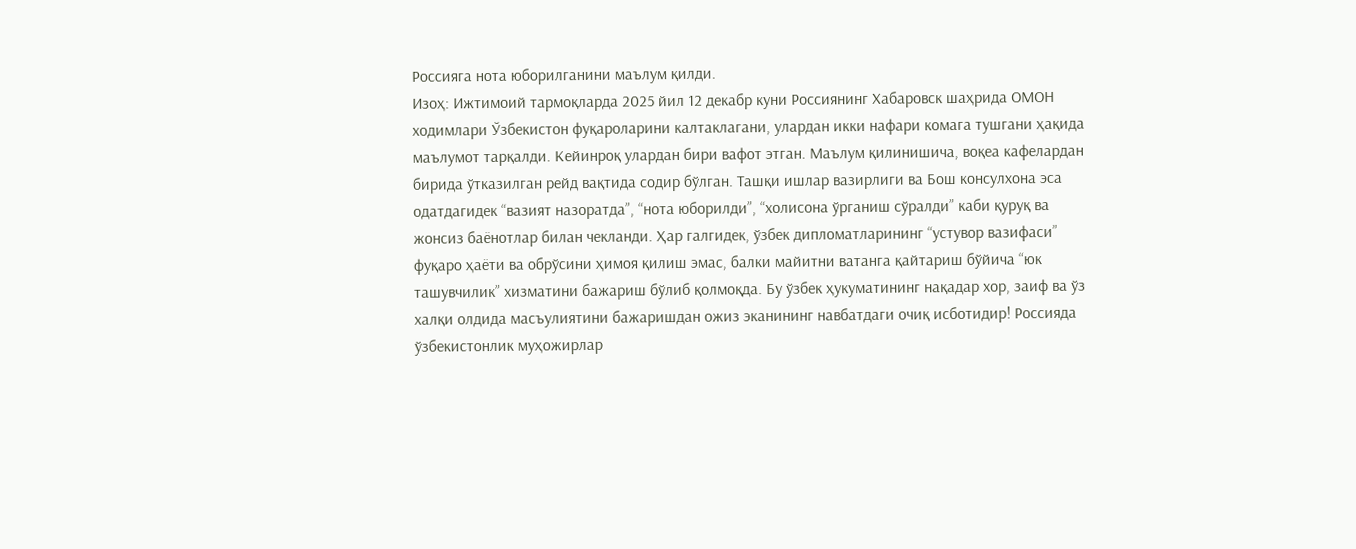Россияга нота юборилганини маълум қилди.
Изоҳ: Ижтимоий тармоқларда 2025 йил 12 декабр куни Россиянинг Хабаровск шаҳрида ОМОН ходимлари Ўзбекистон фуқароларини калтаклагани, улардан икки нафари комага тушгани ҳақида маълумот тарқалди. Кейинроқ улардан бири вафот этган. Маълум қилинишича, воқеа кафелардан бирида ўтказилган рейд вақтида содир бўлган. Ташқи ишлар вазирлиги ва Бош консулхона эса одатдагидек “вазият назоратда”, “нота юборилди”, “холисона ўрганиш сўралди” каби қуруқ ва жонсиз баёнотлар билан чекланди. Ҳар галгидек, ўзбек дипломатларининг “устувор вазифаси” фуқаро ҳаёти ва обрўсини ҳимоя қилиш эмас, балки майитни ватанга қайтариш бўйича “юк ташувчилик” хизматини бажариш бўлиб қолмоқда. Бу ўзбек ҳукуматининг нақадар хор, заиф ва ўз халқи олдида масъулиятини бажаришдан ожиз эканининг навбатдаги очиқ исботидир! Россияда ўзбекистонлик муҳожирлар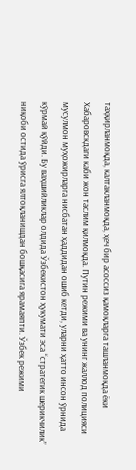таҳқирланмоқда, калтакланмоқда, ҳеч бир асоссиз қамоқларга ташланмоқда ёки Хабаровскдаги каби жон таслим қилмоқда. Путин режими ва унинг жаллод полицияси мусулмон муҳожирларга нисбатан ҳаддидан ошиб кетди, уларни ҳатто инсон ўрнида кўрмай қўйди. Бу ваҳшийликлар олдида Ўзбекистон ҳукумати эса “стратегик шерикчилик” ниқоби остида ўрисга ялтоқланишдан бошқасига ярамаяпти. Ўзбек режими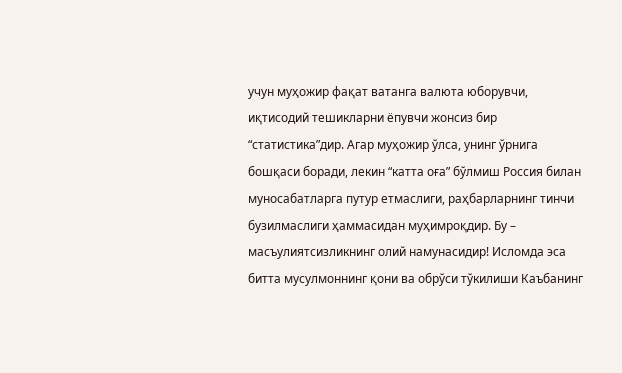учун муҳожир фақат ватанга валюта юборувчи, иқтисодий тешикларни ёпувчи жонсиз бир “статистика”дир. Агар муҳожир ўлса, унинг ўрнига бошқаси боради, лекин “катта оға” бўлмиш Россия билан муносабатларга путур етмаслиги, раҳбарларнинг тинчи бузилмаслиги ҳаммасидан муҳимроқдир. Бу – масъулиятсизликнинг олий намунасидир! Исломда эса битта мусулмоннинг қони ва обрўси тўкилиши Каъбанинг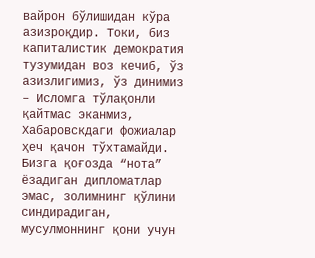вайрон бўлишидан кўра азизроқдир. Токи, биз капиталистик демократия тузумидан воз кечиб, ўз азизлигимиз, ўз динимиз – Исломга тўлақонли қайтмас эканмиз, Хабаровскдаги фожиалар ҳеч қачон тўхтамайди. Бизга қоғозда “нота” ёзадиган дипломатлар эмас, золимнинг қўлини синдирадиган, мусулмоннинг қони учун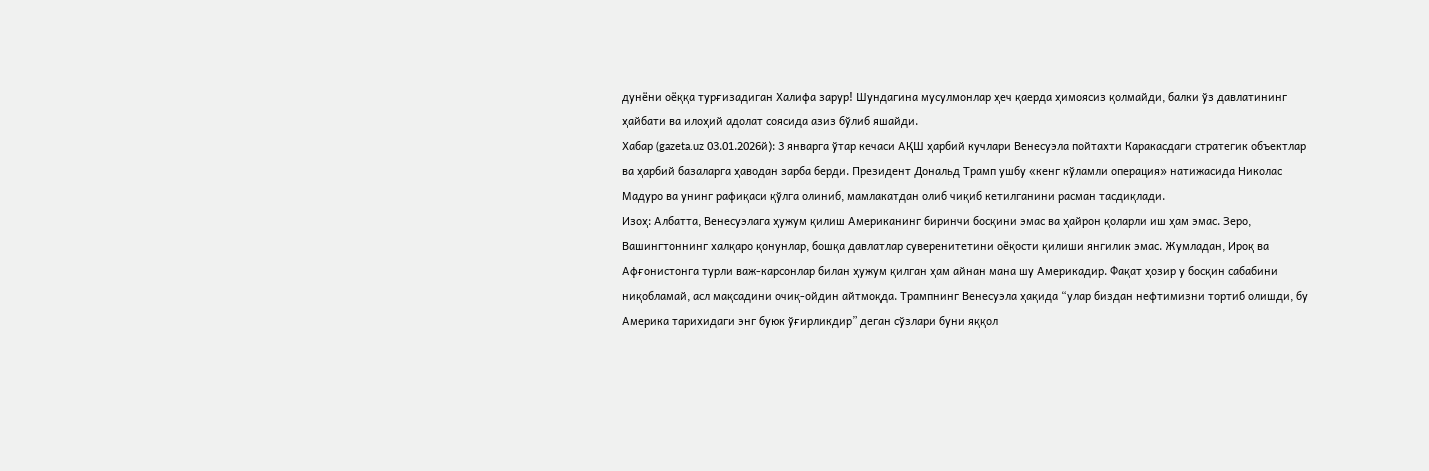дунёни оёққа турғизадиган Халифа зарур! Шундагина мусулмонлар ҳеч қаерда ҳимоясиз қолмайди, балки ўз давлатининг ҳайбати ва илоҳий адолат соясида азиз бўлиб яшайди.
Хабар (gazeta.uz 03.01.2026й): 3 январга ўтар кечаси АҚШ ҳарбий кучлари Венесуэла пойтахти Каракасдаги стратегик объектлар ва ҳарбий базаларга ҳаводан зарба берди. Президент Дональд Трамп ушбу «кенг кўламли операция» натижасида Николас Мадуро ва унинг рафиқаси қўлга олиниб, мамлакатдан олиб чиқиб кетилганини расман тасдиқлади.
Изоҳ: Албатта, Венесуэлага ҳужум қилиш Американинг биринчи босқини эмас ва ҳайрон қоларли иш ҳам эмас. Зеро, Вашингтоннинг халқаро қонунлар, бошқа давлатлар суверенитетини оёқости қилиши янгилик эмас. Жумладан, Ироқ ва Афғонистонга турли важ-карсонлар билан ҳужум қилган ҳам айнан мана шу Америкадир. Фақат ҳозир у босқин сабабини ниқобламай, асл мақсадини очиқ-ойдин айтмоқда. Трампнинг Венесуэла ҳақида “улар биздан нефтимизни тортиб олишди, бу Америка тарихидаги энг буюк ўғирликдир” деган сўзлари буни яққол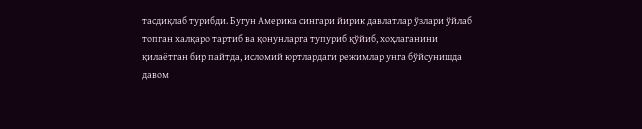тасдиқлаб турибди. Бугун Америка сингари йирик давлатлар ўзлари ўйлаб топган халқаро тартиб ва қонунларга тупуриб қўйиб, хоҳлаганини қилаётган бир пайтда, исломий юртлардаги режимлар унга бўйсунишда давом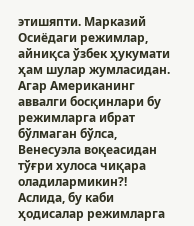этишяпти. Марказий Осиёдаги режимлар, айниқса ўзбек ҳукумати ҳам шулар жумласидан. Агар Американинг аввалги босқинлари бу режимларга ибрат бўлмаган бўлса, Венесуэла воқеасидан тўғри хулоса чиқара оладилармикин?! Аслида, бу каби ҳодисалар режимларга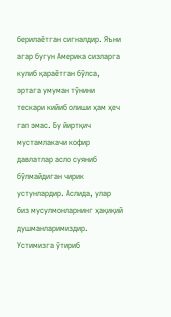берилаётган сигналдир. Яъни агар бугун Америка сизларга кулиб қараётган бўлса, эртага умуман тўнини тескари кийиб олиши ҳам ҳеч гап эмас. Бу йиртқич мустамлакачи кофир давлатлар асло суяниб бўлмайдиган чирик устунлардир. Аслида, улар биз мусулмонларнинг ҳақиқий душманларимиздир. Устимизга ўтириб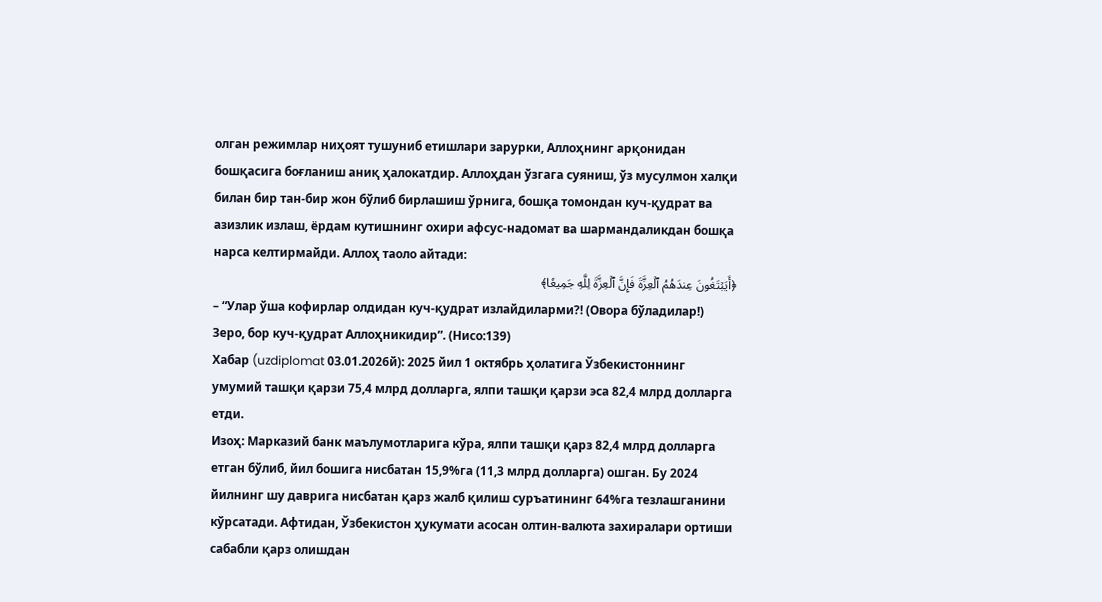олган режимлар ниҳоят тушуниб етишлари зарурки, Аллоҳнинг арқонидан бошқасига боғланиш аниқ ҳалокатдир. Аллоҳдан ўзгага суяниш, ўз мусулмон халқи билан бир тан-бир жон бўлиб бирлашиш ўрнига, бошқа томондан куч-қудрат ва азизлик излаш, ёрдам кутишнинг охири афсус-надомат ва шармандаликдан бошқа нарса келтирмайди. Аллоҳ таоло айтади:
﴿أَيَبۡتَغُونَ عِندَهُمُ ٱلۡعِزَّةَ فَإِنَّ ٱلۡعِزَّةَ لِلَّهِ جَمِيعٗا﴾
– “Улар ўша кофирлар олдидан куч-қудрат излайдиларми?! (Овора бўладилар!) Зеро, бор куч-қудрат Аллоҳникидир”. (Нисо:139)
Хабар (uzdiplomat 03.01.2026й): 2025 йил 1 октябрь ҳолатига Ўзбекистоннинг умумий ташқи қарзи 75,4 млрд долларга, ялпи ташқи қарзи эса 82,4 млрд долларга етди.
Изоҳ: Марказий банк маълумотларига кўра, ялпи ташқи қарз 82,4 млрд долларга етган бўлиб, йил бошига нисбатан 15,9%га (11,3 млрд долларга) ошган. Бу 2024 йилнинг шу даврига нисбатан қарз жалб қилиш суръатининг 64%га тезлашганини кўрсатади. Афтидан, Ўзбекистон ҳукумати асосан олтин-валюта захиралари ортиши сабабли қарз олишдан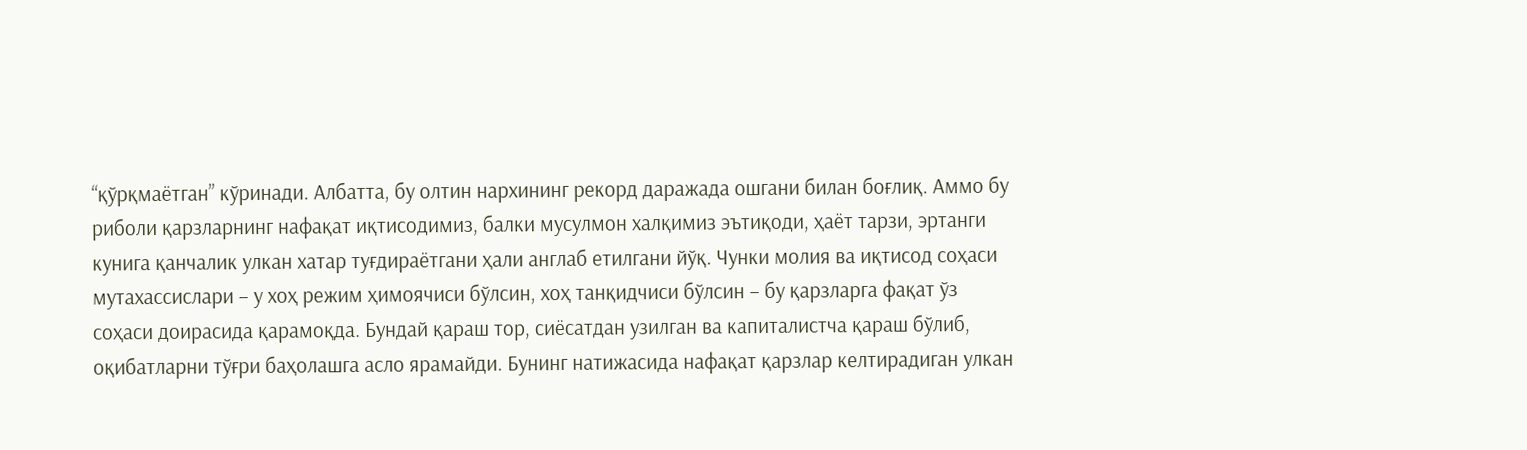“қўрқмаётган” кўринади. Албатта, бу олтин нархининг рекорд даражада ошгани билан боғлиқ. Аммо бу риболи қарзларнинг нафақат иқтисодимиз, балки мусулмон халқимиз эътиқоди, ҳаёт тарзи, эртанги кунига қанчалик улкан хатар туғдираётгани ҳали англаб етилгани йўқ. Чунки молия ва иқтисод соҳаси мутахассислари – у хоҳ режим ҳимоячиси бўлсин, хоҳ танқидчиси бўлсин – бу қарзларга фақат ўз соҳаси доирасида қарамоқда. Бундай қараш тор, сиёсатдан узилган ва капиталистча қараш бўлиб, оқибатларни тўғри баҳолашга асло ярамайди. Бунинг натижасида нафақат қарзлар келтирадиган улкан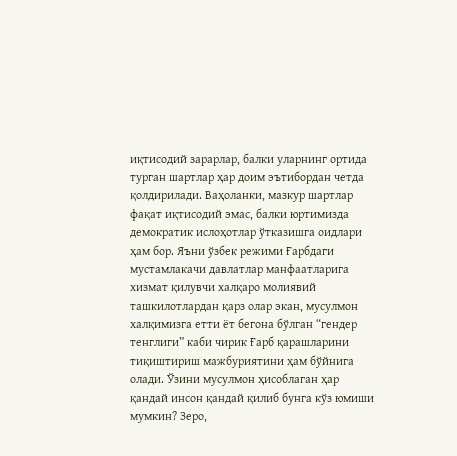иқтисодий зарарлар, балки уларнинг ортида турган шартлар ҳар доим эътибордан четда қолдирилади. Ваҳоланки, мазкур шартлар фақат иқтисодий эмас, балки юртимизда демократик ислоҳотлар ўтказишга оидлари ҳам бор. Яъни ўзбек режими Ғарбдаги мустамлакачи давлатлар манфаатларига хизмат қилувчи халқаро молиявий ташкилотлардан қарз олар экан, мусулмон халқимизга етти ёт бегона бўлган “гендер тенглиги” каби чирик Ғарб қарашларини тиқиштириш мажбуриятини ҳам бўйнига олади. Ўзини мусулмон ҳисоблаган ҳар қандай инсон қандай қилиб бунга кўз юмиши мумкин? Зеро,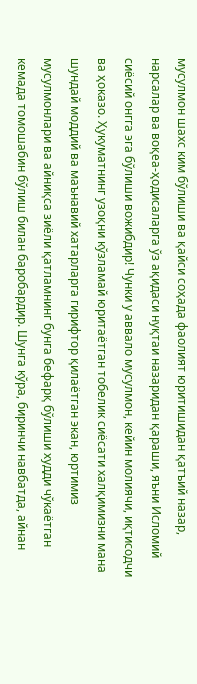мусулмон шахс ким бўлиши ва қайси соҳада фаолият юритишидан қатъий назар, нарсалар ва воқеа-ҳодисаларга ўз ақидаси нуқтаи назаридан қараши, яъни Исломий сиёсий онгга эга бўлиши вожибдир! Чунки у аввало мусулмон, кейин молиячи, иқтисодчи ва ҳоказо. Ҳукуматнинг узоқни кўзламай юритаётган тобелик сиёсати халқимизни мана шундай моддий ва маънавий хатарларга гирифтор қилаётган экан, юртимиз мусулмонлари ва айниқса зиёли қатламнинг бунга бефарқ бўлиши худди чўкаётган кемада томошабин бўлиш билан баробардир. Шунга кўра, биринчи навбатда, айнан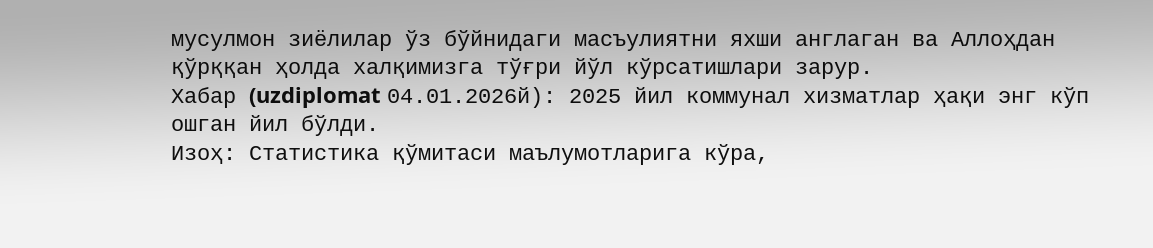мусулмон зиёлилар ўз бўйнидаги масъулиятни яхши англаган ва Аллоҳдан қўрққан ҳолда халқимизга тўғри йўл кўрсатишлари зарур.
Хабар (uzdiplomat 04.01.2026й): 2025 йил коммунал хизматлар ҳақи энг кўп ошган йил бўлди.
Изоҳ: Статистика қўмитаси маълумотларига кўра,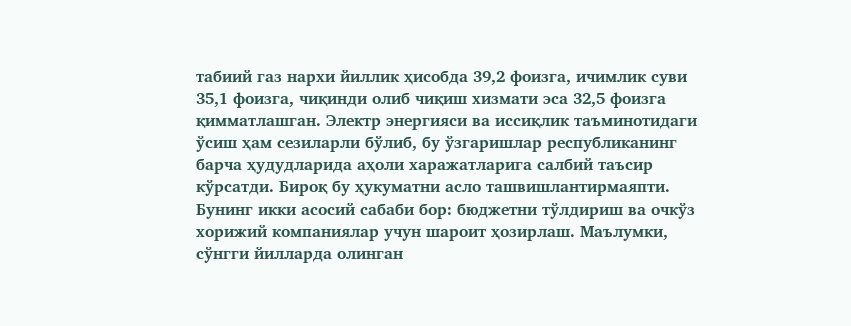табиий газ нархи йиллик ҳисобда 39,2 фоизга, ичимлик суви 35,1 фоизга, чиқинди олиб чиқиш хизмати эса 32,5 фоизга қимматлашган. Электр энергияси ва иссиқлик таъминотидаги ўсиш ҳам сезиларли бўлиб, бу ўзгаришлар республиканинг барча ҳудудларида аҳоли харажатларига салбий таъсир кўрсатди. Бироқ бу ҳукуматни асло ташвишлантирмаяпти. Бунинг икки асосий сабаби бор: бюджетни тўлдириш ва очкўз хорижий компаниялар учун шароит ҳозирлаш. Маълумки, сўнгги йилларда олинган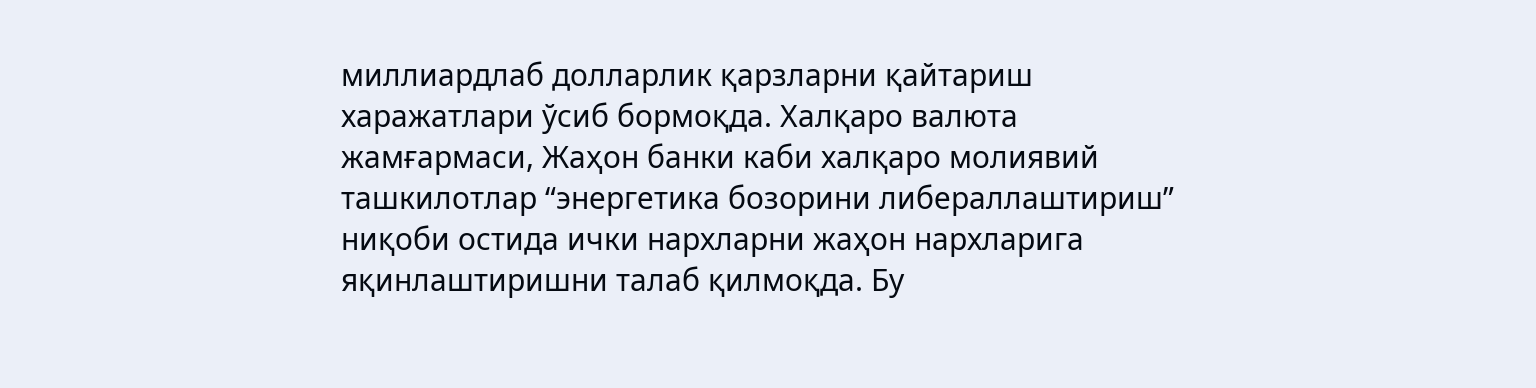миллиардлаб долларлик қарзларни қайтариш харажатлари ўсиб бормоқда. Халқаро валюта жамғармаси, Жаҳон банки каби халқаро молиявий ташкилотлар “энергетика бозорини либераллаштириш” ниқоби остида ички нархларни жаҳон нархларига яқинлаштиришни талаб қилмоқда. Бу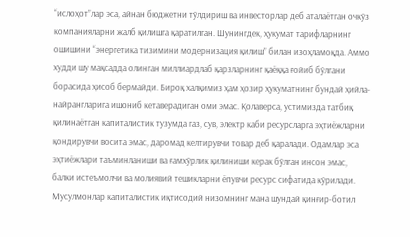“ислоҳот”лар эса, айнан бюджетни тўлдириш ва инвесторлар деб аталаётган очкўз компанияларни жалб қилишга қаратилган. Шунингдек, ҳукумат тарифларнинг ошишини “энергетика тизимини модернизация қилиш” билан изоҳламоқда. Аммо худди шу мақсадда олинган миллиардлаб қарзларнинг қаёққа ғойиб бўлгани борасида ҳисоб бермайди. Бироқ халқимиз ҳам ҳозир ҳукуматнинг бундай ҳийла-найрангларига ишониб кетаверадиган оми эмас. Қолаверса, устимизда татбиқ қилинаётган капиталистик тузумда газ, сув, электр каби ресурсларга эҳтиёжларни қондирувчи восита эмас, даромад келтирувчи товар деб қаралади. Одамлар эса эҳтиёжлари таъминланиши ва ғамхўрлик қилиниши керак бўлган инсон эмас, балки истеъмолчи ва молиявий тешикларни ёпувчи ресурс сифатида кўрилади. Мусулмонлар капиталистик иқтисодий низомнинг мана шундай қинғир-ботил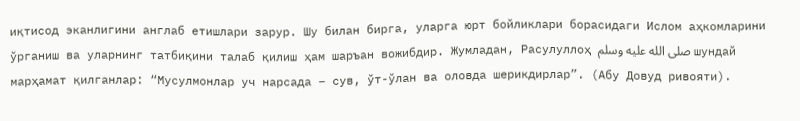иқтисод эканлигини англаб етишлари зарур. Шу билан бирга, уларга юрт бойликлари борасидаги Ислом аҳкомларини ўрганиш ва уларнинг татбиқини талаб қилиш ҳам шаръан вожибдир. Жумладан, Расулуллоҳ صلى الله عليه وسلم шундай марҳамат қилганлар: “Мусулмонлар уч нарсада – сув, ўт-ўлан ва оловда шерикдирлар”. (Абу Довуд ривояти).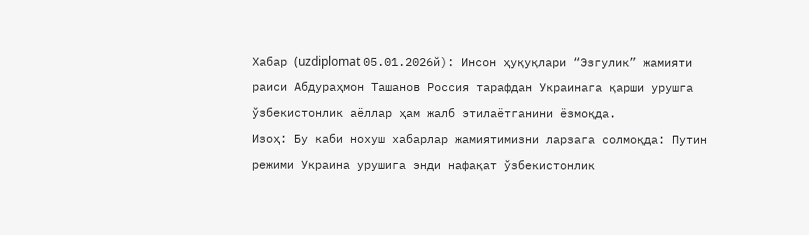Хабар (uzdiplomat 05.01.2026й): Инсон ҳуқуқлари “Эзгулик” жамияти раиси Абдураҳмон Ташанов Россия тарафдан Украинага қарши урушга ўзбекистонлик аёллар ҳам жалб этилаётганини ёзмоқда.
Изоҳ: Бу каби нохуш хабарлар жамиятимизни ларзага солмоқда: Путин режими Украина урушига энди нафақат ўзбекистонлик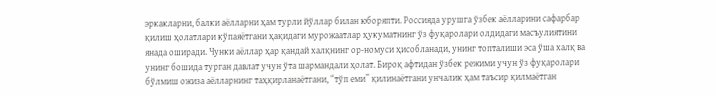эркакларни, балки аёлларни ҳам турли йўллар билан юборяпти. Россияда урушга ўзбек аёлларини сафарбар қилиш ҳолатлари кўпаяётгани ҳақидаги мурожаатлар ҳукуматнинг ўз фуқаролари олдидаги масъулиятини янада оширади. Чунки аёллар ҳар қандай халқнинг ор-номуси ҳисобланади, унинг топталиши эса ўша халқ ва унинг бошида турган давлат учун ўта шармандали ҳолат. Бироқ афтидан ўзбек режими учун ўз фуқаролари бўлмиш ожиза аёлларнинг таҳқирланаётгани, “тўп еми” қилинаётгани унчалик ҳам таъсир қилмаётган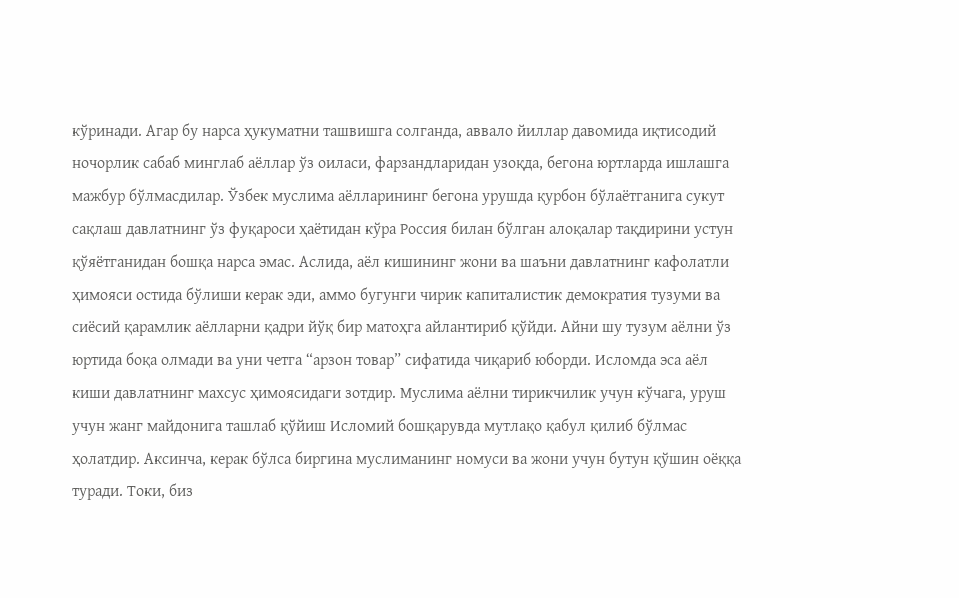кўринади. Агар бу нарса ҳукуматни ташвишга солганда, аввало йиллар давомида иқтисодий ночорлик сабаб минглаб аёллар ўз оиласи, фарзандларидан узоқда, бегона юртларда ишлашга мажбур бўлмасдилар. Ўзбек муслима аёлларининг бегона урушда қурбон бўлаётганига сукут сақлаш давлатнинг ўз фуқароси ҳаётидан кўра Россия билан бўлган алоқалар тақдирини устун қўяётганидан бошқа нарса эмас. Аслида, аёл кишининг жони ва шаъни давлатнинг кафолатли ҳимояси остида бўлиши керак эди, аммо бугунги чирик капиталистик демократия тузуми ва сиёсий қарамлик аёлларни қадри йўқ бир матоҳга айлантириб қўйди. Айни шу тузум аёлни ўз юртида боқа олмади ва уни четга “арзон товар” сифатида чиқариб юборди. Исломда эса аёл киши давлатнинг махсус ҳимоясидаги зотдир. Муслима аёлни тирикчилик учун кўчага, уруш учун жанг майдонига ташлаб қўйиш Исломий бошқарувда мутлақо қабул қилиб бўлмас ҳолатдир. Аксинча, керак бўлса биргина муслиманинг номуси ва жони учун бутун қўшин оёққа туради. Токи, биз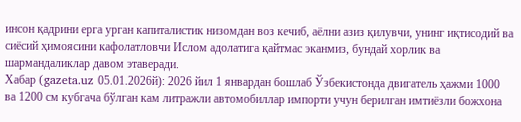инсон қадрини ерга урган капиталистик низомдан воз кечиб, аёлни азиз қилувчи, унинг иқтисодий ва сиёсий ҳимоясини кафолатловчи Ислом адолатига қайтмас эканмиз, бундай хорлик ва шармандаликлар давом этаверади.
Хабар (gazeta.uz 05.01.2026й): 2026 йил 1 январдан бошлаб Ўзбекистонда двигатель ҳажми 1000 ва 1200 см кубгача бўлган кам литражли автомобиллар импорти учун берилган имтиёзли божхона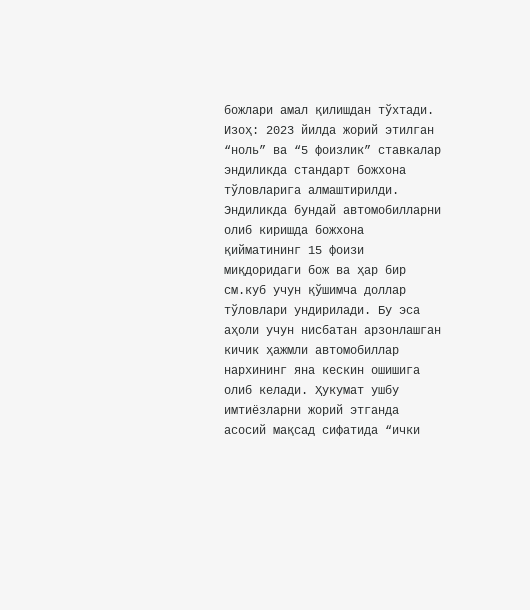божлари амал қилишдан тўхтади.
Изоҳ: 2023 йилда жорий этилган “ноль” ва “5 фоизлик” ставкалар эндиликда стандарт божхона тўловларига алмаштирилди. Эндиликда бундай автомобилларни олиб киришда божхона қийматининг 15 фоизи миқдоридаги бож ва ҳар бир см.куб учун қўшимча доллар тўловлари ундирилади. Бу эса аҳоли учун нисбатан арзонлашган кичик ҳажмли автомобиллар нархининг яна кескин ошишига олиб келади. Ҳукумат ушбу имтиёзларни жорий этганда асосий мақсад сифатида “ички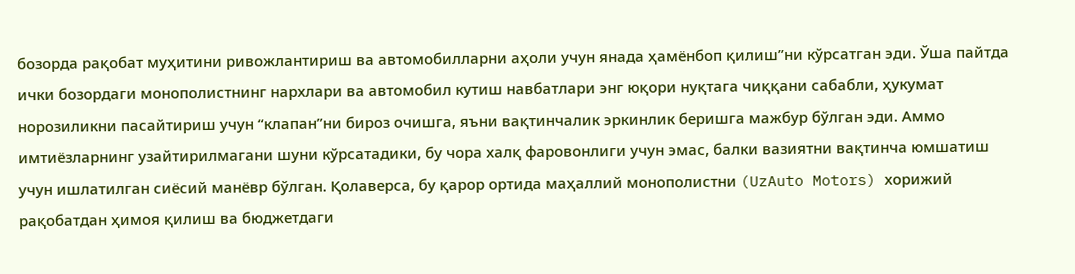бозорда рақобат муҳитини ривожлантириш ва автомобилларни аҳоли учун янада ҳамёнбоп қилиш”ни кўрсатган эди. Ўша пайтда ички бозордаги монополистнинг нархлари ва автомобил кутиш навбатлари энг юқори нуқтага чиққани сабабли, ҳукумат норозиликни пасайтириш учун “клапан”ни бироз очишга, яъни вақтинчалик эркинлик беришга мажбур бўлган эди. Аммо имтиёзларнинг узайтирилмагани шуни кўрсатадики, бу чора халқ фаровонлиги учун эмас, балки вазиятни вақтинча юмшатиш учун ишлатилган сиёсий манёвр бўлган. Қолаверса, бу қарор ортида маҳаллий монополистни (UzAuto Motors) хорижий рақобатдан ҳимоя қилиш ва бюджетдаги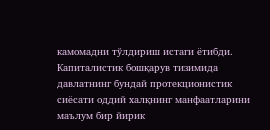камомадни тўлдириш истаги ётибди. Капиталистик бошқарув тизимида давлатнинг бундай протекционистик сиёсати оддий халқнинг манфаатларини маълум бир йирик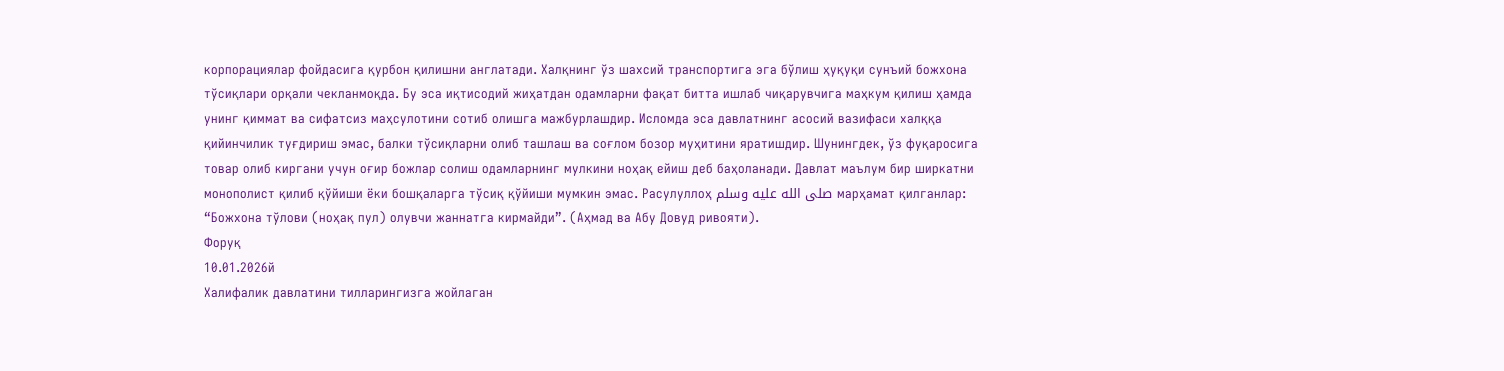корпорациялар фойдасига қурбон қилишни англатади. Халқнинг ўз шахсий транспортига эга бўлиш ҳуқуқи сунъий божхона тўсиқлари орқали чекланмоқда. Бу эса иқтисодий жиҳатдан одамларни фақат битта ишлаб чиқарувчига маҳкум қилиш ҳамда унинг қиммат ва сифатсиз маҳсулотини сотиб олишга мажбурлашдир. Исломда эса давлатнинг асосий вазифаси халққа қийинчилик туғдириш эмас, балки тўсиқларни олиб ташлаш ва соғлом бозор муҳитини яратишдир. Шунингдек, ўз фуқаросига товар олиб киргани учун оғир божлар солиш одамларнинг мулкини ноҳақ ейиш деб баҳоланади. Давлат маълум бир ширкатни монополист қилиб қўйиши ёки бошқаларга тўсиқ қўйиши мумкин эмас. Расулуллоҳ صلى الله عليه وسلم марҳамат қилганлар: “Божхона тўлови (ноҳақ пул) олувчи жаннатга кирмайди”. (Аҳмад ва Абу Довуд ривояти).
Форуқ
10.01.2026й
Халифалик давлатини тилларингизга жойлаган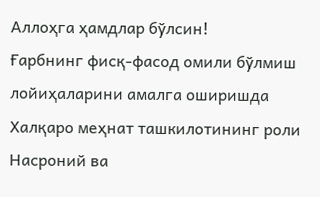Аллоҳга ҳамдлар бўлсин!
Ғарбнинг фисқ-фасод омили бўлмиш лойиҳаларини амалга оширишда Халқаро меҳнат ташкилотининг роли
Насроний ва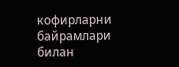кофирларни байрамлари билан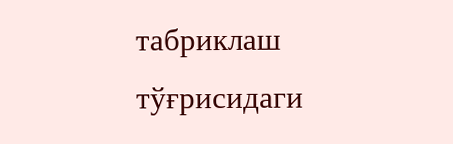табриклаш тўғрисидаги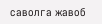саволга жавоб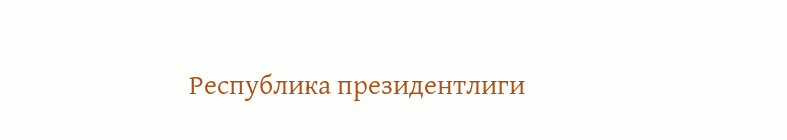Республика президентлиги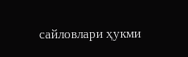сайловлари ҳукми